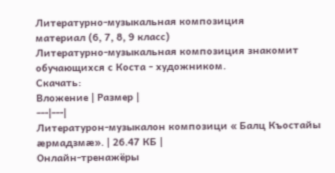Литературно-музыкальная композиция
материал (6, 7, 8, 9 класс)
Литературно-музыкальная композиция знакомит обучающихся с Коста - художником.
Скачать:
Вложение | Размер |
---|---|
Литературон-музыкалон композици « Балц Къостайы æрмадзмæ». | 26.47 КБ |
Онлайн-тренажёры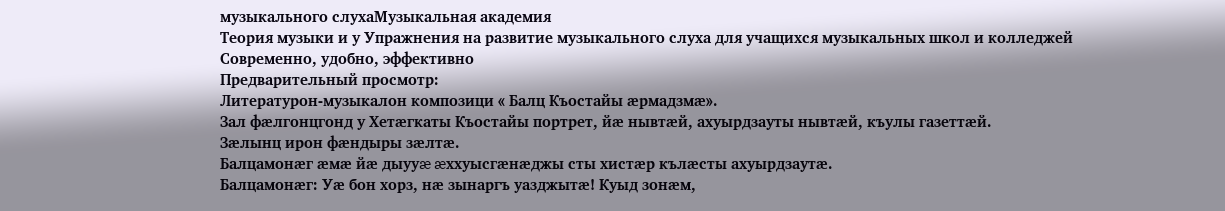музыкального слухаМузыкальная академия
Теория музыки и у Упражнения на развитие музыкального слуха для учащихся музыкальных школ и колледжей
Современно, удобно, эффективно
Предварительный просмотр:
Литературон-музыкалон композици « Балц Къостайы æрмадзмæ».
Зал фæлгонцгонд у Хетæгкаты Къостайы портрет, йæ нывтæй, ахуырдзауты нывтæй, къулы газеттæй.
Зæлынц ирон фæндыры зæлтæ.
Балцамонæг æмæ йæ дыууæ æххуысгæнæджы сты хистæр кълæсты ахуырдзаутæ.
Балцамонæг: Уæ бон хорз, нæ зынаргъ уазджытæ! Куыд зонæм,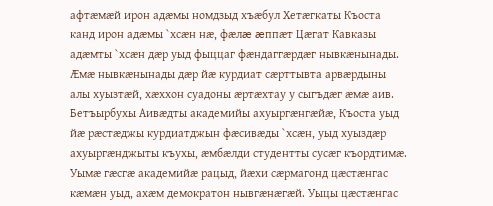афтæмæй ирон адæмы номдзыд хъæбул Хетæгкаты Къоста канд ирон адæмы `хсæн нæ, фæлæ æппæт Цæгат Кавказы адæмты `хсæн дæр уыд фыццаг фæндаггæрдæг нывкæнынады. Æмæ нывкæнынады дæр йæ курдиат сæрттывта арвæрдыны алы хуызтæй, хæххон суадоны æртæхтау у сыгъдæг æмæ аив.
Бетъырбухы Аивæдты академийы ахуыргæнгæйæ, Къоста уыд йæ рæстæджы курдиатджын фæсивæды `хсæн, уыд хуыздæр ахуыргæнджыты къухы, æмбæлди студентты сусæг къордтимæ. Уымæ гæсгæ академийæ рацыд, йæхи сæрмагонд цæстæнгас кæмæн уыд, ахæм демократон нывгæнæгæй. Уыцы цæстæнгас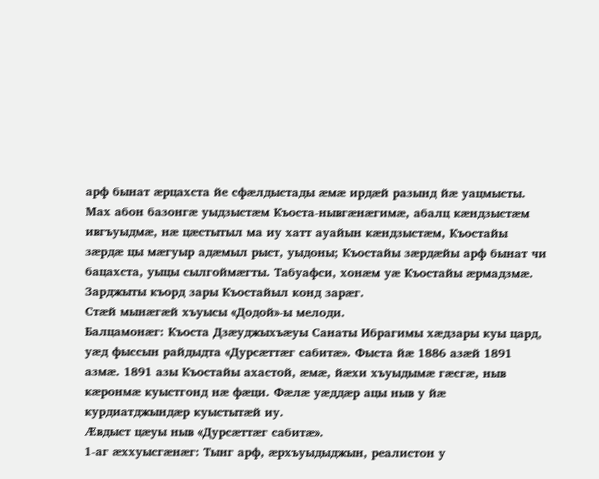арф бынат æрцахста йе сфæлдыстады æмæ ирдæй разынд йæ уацмысты.
Мах абон базонгæ уыдзыстæм Къоста-нывгæнæгимæ, абалц кæндзыстæм ивгъуыдмæ, нæ цæстытыл ма иу хатт ауайын кæндзыстæм, Къостайы зæрдæ цы мæгуыр адæмыл рыст, уыдоны; Къостайы зæрдæйы арф бынат чи бацахста, уыцы сылгоймæгты. Табуафси, хонæм уæ Къостайы æрмадзмæ.
Зарджыты къорд зары Къостайыл конд зарæг.
Стæй мынæгæй хъуысы «Додой»-ы мелоди.
Балцамонæг: Къоста Дзæуджыхъæуы Санаты Ибрагимы хæдзары куы цард, уæд фыссын райдыдта «Дурсæттæг сабитæ». Фыста йæ 1886 азæй 1891 азмæ. 1891 азы Къостайы ахастой, æмæ, йæхи хъуыдымæ гæсгæ, ныв кæронмæ куыстгонд нæ фæци. Фæлæ уæддæр ацы ныв у йæ курдиатджындæр куыстытæй иу.
Æвдыст цæуы ныв «Дурсæттæг сабитæ».
1-аг æххуысгæнæг: Тынг арф, æрхъуыдыджын, реалистон у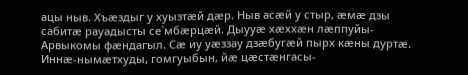ацы ныв. Хъæздыг у хуызтæй дæр. Ныв асæй у стыр, æмæ дзы сабитæ рауадысты се`мбæрцæй. Дыууæ хæххæн лæппуйы-Арвыкомы фæндагыл. Сæ иу уæззау дзæбугæй пырх кæны дуртæ. Иннæ-нымæтхуды, гомгуыбын, йæ цæстæнгасы-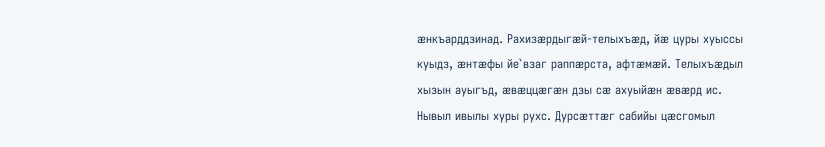æнкъарддзинад. Рахизæрдыгæй-телыхъæд, йæ цуры хуыссы куыдз, æнтæфы йе`взаг раппæрста, афтæмæй. Телыхъæдыл хызын ауыгъд, æвæццæгæн дзы сæ ахуыйæн æвæрд ис. Нывыл ивылы хуры рухс. Дурсæттæг сабийы цæсгомыл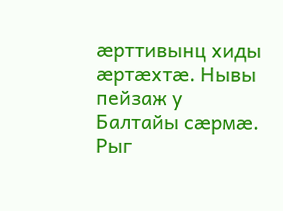æрттивынц хиды æртæхтæ. Нывы пейзаж у Балтайы сæрмæ. Рыг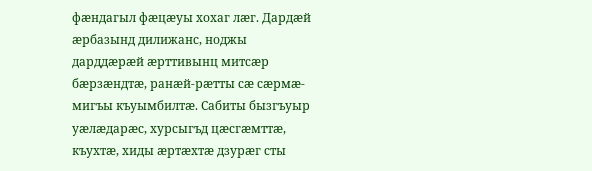фæндагыл фæцæуы хохаг лæг. Дардæй æрбазынд дилижанс, ноджы дарддæрæй æрттивынц митсæр бæрзæндтæ, ранæй-рæтты сæ сæрмæ-мигъы къуымбилтæ. Сабиты бызгъуыр уæлæдарæс, хурсыгъд цæсгæмттæ, къухтæ, хиды æртæхтæ дзурæг сты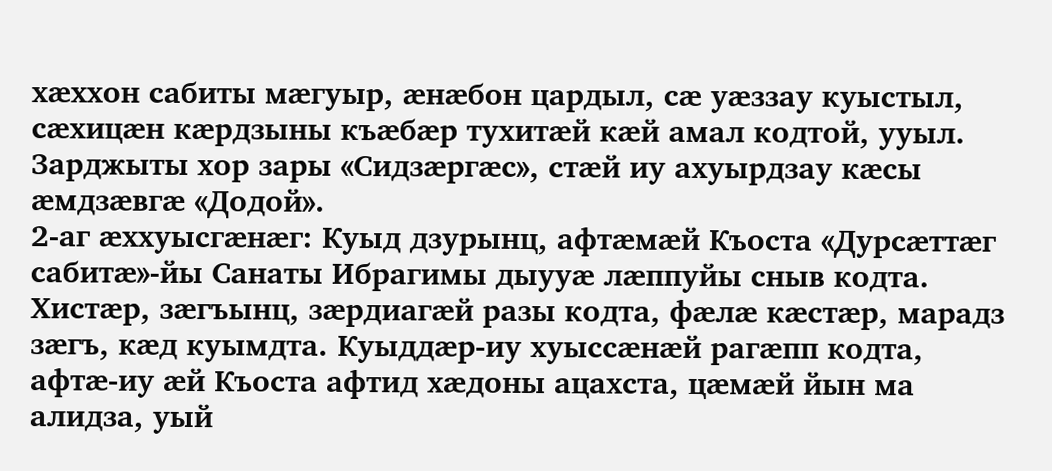хæххон сабиты мæгуыр, æнæбон цардыл, сæ уæззау куыстыл, сæхицæн кæрдзыны къæбæр тухитæй кæй амал кодтой, ууыл.
Зарджыты хор зары «Сидзæргæс», стæй иу ахуырдзау кæсы æмдзæвгæ «Додой».
2-аг æххуысгæнæг: Куыд дзурынц, афтæмæй Къоста «Дурсæттæг сабитæ»-йы Санаты Ибрагимы дыууæ лæппуйы сныв кодта. Хистæр, зæгъынц, зæрдиагæй разы кодта, фæлæ кæстæр, марадз зæгъ, кæд куымдта. Куыддæр-иу хуыссæнæй рагæпп кодта, афтæ-иу æй Къоста афтид хæдоны ацахста, цæмæй йын ма алидза, уый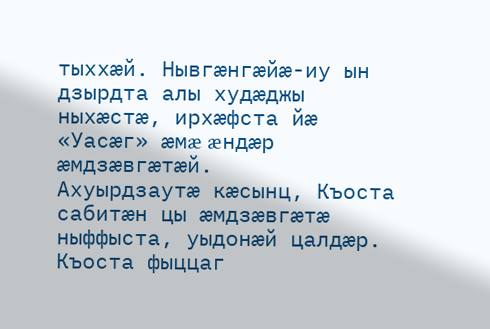тыххæй. Нывгæнгæйæ-иу ын дзырдта алы худæджы ныхæстæ, ирхæфста йæ «Уасæг» æмæ æндæр æмдзæвгæтæй.
Ахуырдзаутæ кæсынц, Къоста сабитæн цы æмдзæвгæтæ ныффыста, уыдонæй цалдæр.
Къоста фыццаг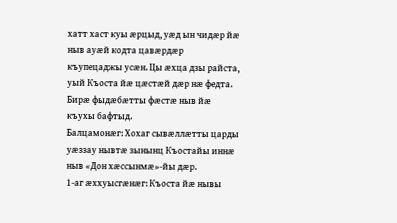хатт хаст куы æрцыд, уæд ын чидæр йæ ныв ауæй кодта цавæрдæр къупецаджы усæн. Цы æхца дзы райста, уый Къоста йæ цæстæй дæр нæ федта. Бирæ фыдæбæтты фæстæ ныв йæ къухы бафтыд.
Балцамонæг: Хохаг сывæллæтты царды уæззау нывтæ зынынц Къостайы иннæ ныв «Дон хæссынмæ»-йы дæр.
1-аг æххуысгæнæг: Къоста йæ нывы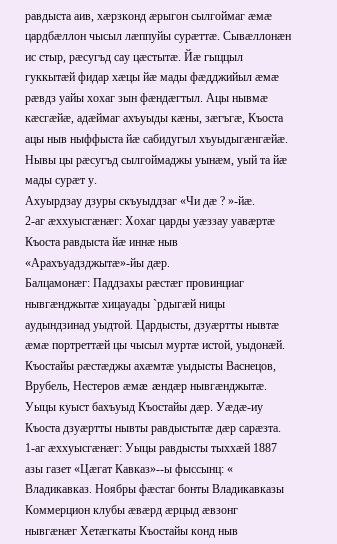равдыста аив, хæрзконд æрыгон сылгоймаг æмæ цардбæллон чысыл лæппуйы сурæттæ. Сывæллонæн ис стыр, рæсугъд сау цæстытæ. Йæ гыццыл гуккытæй фидар хæцы йæ мады фæдджийыл æмæ рæвдз уайы хохаг зын фæндæгтыл. Ацы нывмæ кæсгæйæ, адæймаг ахъуыды кæны, зæгъгæ, Къоста ацы ныв ныффыста йæ сабидугыл хъуыдыгæнгæйæ. Нывы цы рæсугъд сылгоймаджы уынæм, уый та йæ мады сурæт у.
Ахуырдзау дзуры скъуыддзаг «Чи дæ ? »-йæ.
2-аг æххуысгæнæг: Хохаг царды уæззау уавæртæ Къоста равдыста йæ иннæ ныв «Арахъуадзджытæ»-йы дæр.
Балцамонæг: Паддзахы рæстæг провинциаг нывгæнджытæ хицауады `рдыгæй ницы аудындзинад уыдтой. Цардысты, дзуæртты нывтæ æмæ портреттæй цы чысыл муртæ истой, уыдонæй. Къостайы рæстæджы ахæмтæ уыдысты Васнецов, Врубель, Нестеров æмæ æндæр нывгæнджытæ. Уыцы куыст бахъуыд Къостайы дæр. Уæдæ-иу Къоста дзуæртты нывты равдыстытæ дæр сарæзта.
1-аг æххуысгæнæг: Уыцы равдысты тыххæй 1887 азы газет «Цæгат Кавказ»--ы фыссынц: « Владикавказ. Ноябры фæстаг бонты Владикавказы Коммерцион клубы æвæрд æрцыд æвзонг нывгæнæг Хетæгкаты Къостайы конд ныв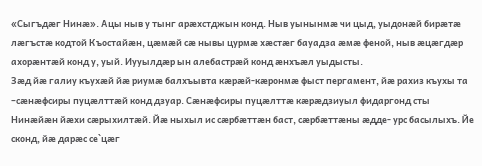«Сыгъдæг Нинæ». Ацы ныв у тынг арæхстджын конд. Ныв уынынмæ чи цыд, уыдонæй бирæтæ лæгъстæ кодтой Къостайæн, цæмæй сæ нывы цурмæ хæстæг бауадза æмæ феной, ныв æцæгдæр ахорæнтæй конд у, уый. Иууылдæр ын алебастрæй конд æнхъæл уыдысты.
Зæд йæ галиу къухæй йæ риумæ балхъывта кæрæй-кæронмæ фыст пергамент, йæ рахиз къухы та –сæнæфсиры пуцæлттæй конд дзуар. Сæнæфсиры пуцæлттæ кæрæдзиуыл фидаргонд сты Нинæйæн йæхи сæрыхилтæй. Йæ ныхыл ис сæрбæттæн баст, сæрбæттæны æдде- урс басылыхъ. Йе сконд, йæ дарæс се`цæг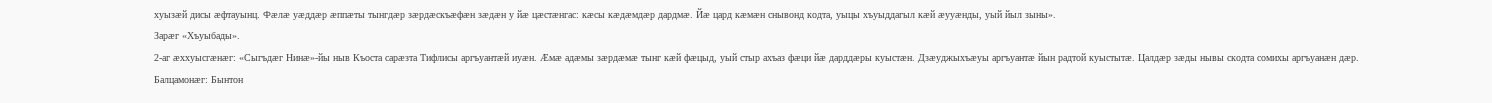хуызæй дисы æфтауынц. Фæлæ уæддæр æппæты тынгдæр зæрдæскъæфæн зæдæн у йæ цæстæнгас: кæсы кæдæмдæр дардмæ. Йæ цард кæмæн снывонд кодта, уыцы хъуыддагыл кæй æууæнды, уый йыл зыны».
Зарæг «Хъуыбады».
2-аг æххуысгæнæг: «Сыгъдæг Нинæ»-йы ныв Къоста сарæзта Тифлисы аргъуантæй иуæн. Æмæ адæмы зæрдæмæ тынг кæй фæцыд, уый стыр ахъаз фæци йæ дарддæры куыстæн. Дзæуджыхъæуы аргъуантæ йын радтой куыстытæ. Цалдæр зæды нывы скодта сомихы аргъуанæн дæр.
Балцамонæг: Бынтон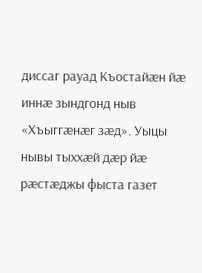диссаг рауад Къостайæн йæ иннæ зындгонд ныв «Хъыггæнæг зæд». Уыцы нывы тыххæй дæр йæ рæстæджы фыста газет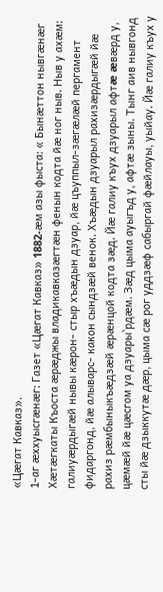«Цæгат Кавказ».
1-аг æххуысгæнæг: Газет «Цæгат Кавказ» 1882-æм азы фыста: « Бынæттон нывгæнæг Хæтæгкаты Къоста æрæджы владикавказæгтæн фенын кодта йæ ног ныв. Ныв у ахæм: галиуæрдыгæй нывы кæрон- стыр хъæдын дзуар, йæ цъуппыл-зæгæлæй пергамент фидаргонд, йæ алыварс- какон сындзæй венок. Хъæдын дзуарыл рахизæрдыгæй йæ рахиз рæмбыныкъæдзæй æрæнцой кодта зæд. Йæ галиу къух дзуарыл афтæ æвæрд у, цæмæй йæ цæсгом уа дзуары`рдæм. Зæд цыма ауыгъд у, афтæ зыны. Тынг аив нывгонд сты йæ дзыккутæ дæр, цыма сæ рог уддзæф сабыргай фæйлауы, уыйау. Йæ галиу къух у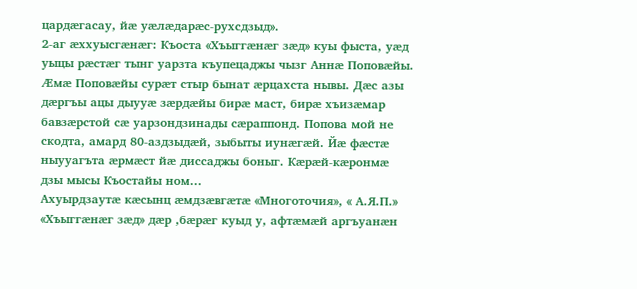цардæгасау, йæ уæлæдарæс-рухсдзыд».
2-аг æххуысгæнæг: Къоста «Хъыггæнæг зæд» куы фыста, уæд уыцы рæстæг тынг уарзта къупецаджы чызг Аннæ Поповæйы. Æмæ Поповæйы сурæт стыр бынат æрцахста нывы. Дæс азы дæргъы ацы дыууæ зæрдæйы бирæ маст, бирæ хъизæмар бавзæрстой сæ уарзондзинады сæраппонд. Попова мой не скодта, амард 80-аздзыдæй, зыбыты иунæгæй. Йæ фæстæ ныууагъта æрмæст йæ диссаджы боныг. Кæрæй-кæронмæ дзы мысы Къостайы ном…
Ахуырдзаутæ кæсынц æмдзæвгæтæ «Многоточия», « А.Я.П.»
«Хъыггæнæг зæд» дæр ,бæрæг куыд у, афтæмæй аргъуанæн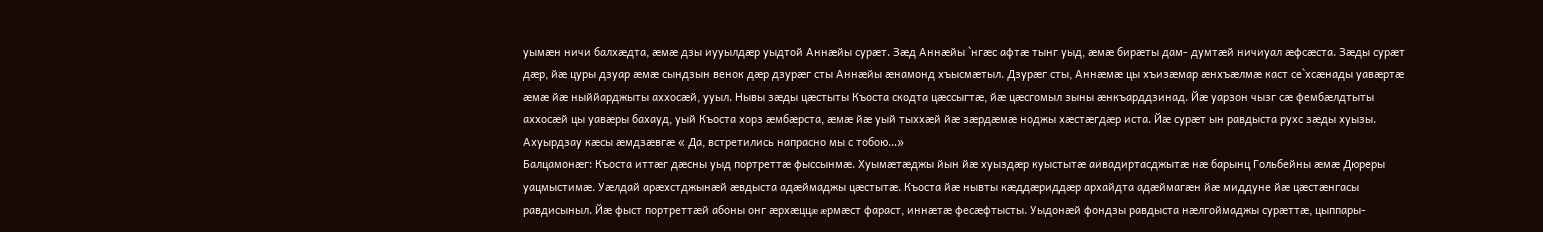уымæн ничи балхæдта, æмæ дзы иууылдæр уыдтой Аннæйы сурæт. Зæд Аннæйы `нгæс афтæ тынг уыд, æмæ бирæты дам- думтæй ничиуал æфсæста. Зæды сурæт дæр, йæ цуры дзуар æмæ сындзын венок дæр дзурæг сты Аннæйы æнамонд хъысмæтыл. Дзурæг сты, Аннæмæ цы хъизæмар æнхъæлмæ каст се`хсæнады уавæртæ æмæ йæ ныййарджыты аххосæй, ууыл. Нывы зæды цæстыты Къоста скодта цæссыгтæ, йæ цæсгомыл зыны æнкъарддзинад. Йæ уарзон чызг сæ фембæлдтыты аххосæй цы уавæры бахауд, уый Къоста хорз æмбæрста, æмæ йæ уый тыххæй йæ зæрдæмæ ноджы хæстæгдæр иста. Йæ сурæт ын равдыста рухс зæды хуызы.
Ахуырдзау кæсы æмдзæвгæ « Да, встретились напрасно мы с тобою…»
Балцамонæг: Къоста иттæг дæсны уыд портреттæ фыссынмæ. Хуымæтæджы йын йæ хуыздæр куыстытæ аивадиртасджытæ нæ барынц Гольбейны æмæ Дюреры уацмыстимæ. Уæлдай арæхстджынæй æвдыста адæймаджы цæстытæ. Къоста йæ нывты кæддæриддæр архайдта адæймагæн йæ миддуне йæ цæстæнгасы равдисыныл. Йæ фыст портреттæй абоны онг æрхæццæ æрмæст фараст, иннæтæ фесæфтысты. Уыдонæй фондзы равдыста нæлгоймаджы сурæттæ, цыппары-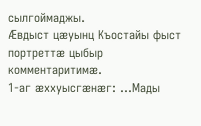сылгоймаджы.
Æвдыст цæуынц Къостайы фыст портреттæ цыбыр комментаритимæ.
1-аг æххуысгæнæг: …Мады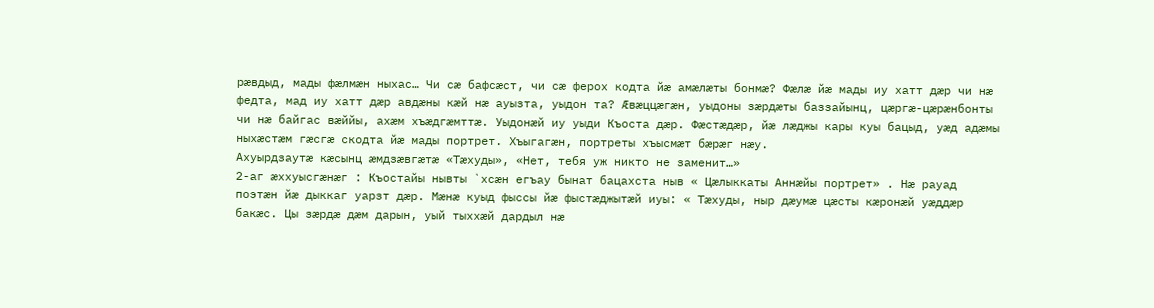рæвдыд, мады фæлмæн ныхас… Чи сæ бафсæст, чи сæ ферох кодта йæ амæлæты бонмæ? Фæлæ йæ мады иу хатт дæр чи нæ федта, мад иу хатт дæр авдæны кæй нæ ауызта, уыдон та? Æвæццæгæн, уыдоны зæрдæты баззайынц, цæргæ-цæрæнбонты чи нæ байгас вæййы, ахæм хъæдгæмттæ. Уыдонæй иу уыди Къоста дæр. Фæстæдæр, йæ лæджы кары куы бацыд, уæд адæмы ныхæстæм гæсгæ скодта йæ мады портрет. Хъыгагæн, портреты хъысмæт бæрæг нæу.
Ахуырдзаутæ кæсынц æмдзæвгæтæ «Тæхуды», «Нет, тебя уж никто не заменит…»
2-аг æххуысгæнæг : Къостайы нывты `хсæн егъау бынат бацахста ныв « Цæлыккаты Аннæйы портрет» . Нæ рауад поэтæн йæ дыккаг уарзт дæр. Мæнæ куыд фыссы йæ фыстæджытæй иуы: « Тæхуды, ныр дæумæ цæсты кæронæй уæддæр бакæс. Цы зæрдæ дæм дарын, уый тыххæй дардыл нæ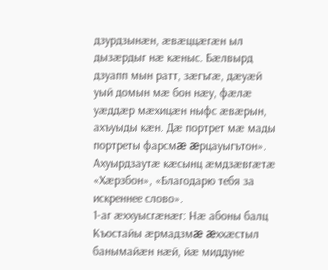дзурдзынæн, æвæццæгæн ыл дызæрдыг нæ кæныс. Бæлвырд дзуапп мын ратт, зæгъгæ, дæуæй уый домын мæ бон нæу, фæлæ уæддæр мæхицæн ныфс æвæрын, ахъуыды кæн. Дæ портрет мæ мады портреты фарсмæ æрцауыгътон».
Ахуырдзаутæ кæсынц æмдзæвгæтæ «Хæрзбон», «Благодарю тебя за искреннее слово».
1-аг æххуысгæнæг: Нæ абоны балц Къостайы æрмадзмæ æххæстыл банымайæн нæй, йæ миддуне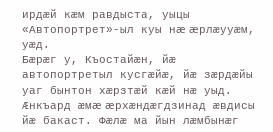ирдæй кæм равдыста, уыцы «Автопортрет»-ыл куы нæ æрлæууæм, уæд.
Бæрæг у, Къостайæн, йæ автопортретыл кусгæйæ, йæ зæрдæйы уаг бынтон хæрзтæй кæй нæ уыд. Æнкъард æмæ æрхæндæгдзинад æвдисы йæ бакаст. Фæлæ ма йын лæмбынæг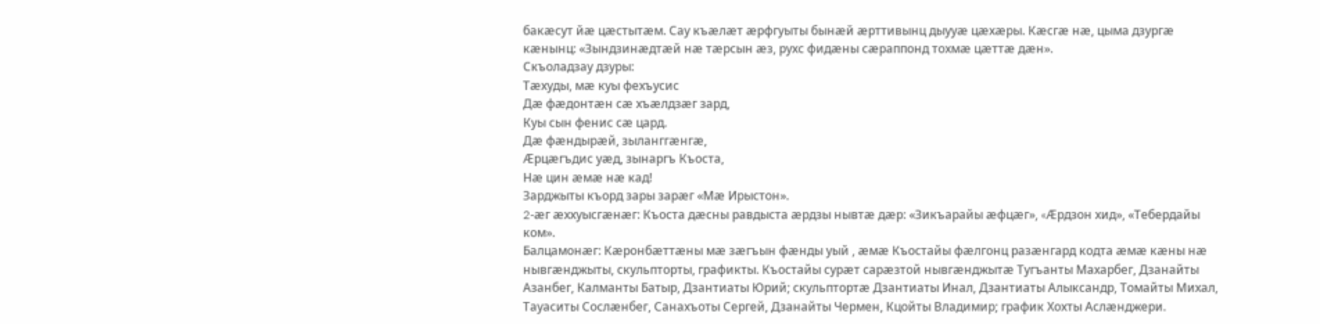бакæсут йæ цæстытæм. Сау къæлæт æрфгуыты бынæй æрттивынц дыууæ цæхæры. Кæсгæ нæ, цыма дзургæ кæнынц: «Зындзинæдтæй нæ тæрсын æз, рухс фидæны сæраппонд тохмæ цæттæ дæн».
Скъоладзау дзуры:
Тæхуды, мæ куы фехъусис
Дæ фæдонтæн сæ хъæлдзæг зард,
Куы сын фенис сæ цард.
Дæ фæндырæй, зыланггæнгæ,
Æрцæгъдис уæд, зынаргъ Къоста,
Нæ цин æмæ нæ кад!
Зарджыты къорд зары зарæг «Мæ Ирыстон».
2-æг æххуысгæнæг: Къоста дæсны равдыста æрдзы нывтæ дæр: «Зикъарайы æфцæг», «Æрдзон хид», «Тебердайы ком».
Балцамонæг: Кæронбæттæны мæ зæгъын фæнды уый , æмæ Къостайы фæлгонц разæнгард кодта æмæ кæны нæ нывгæнджыты, скульпторты, графикты. Къостайы сурæт сарæзтой нывгæнджытæ Тугъанты Махарбег, Дзанайты Азанбег, Калманты Батыр, Дзантиаты Юрий; скульптортæ Дзантиаты Инал, Дзантиаты Алыксандр, Томайты Михал, Тауаситы Сослæнбег, Санахъоты Сергей, Дзанайты Чермен, Кцойты Владимир; график Хохты Аслæнджери.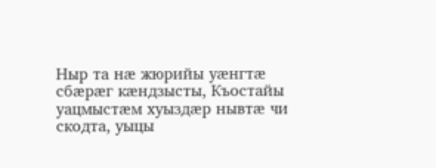Ныр та нæ жюрийы уæнгтæ сбæрæг кæндзысты, Къостайы уацмыстæм хуыздæр нывтæ чи скодта, уыцы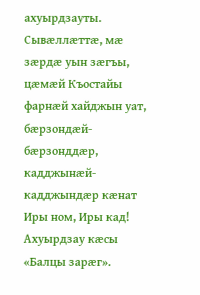ахуырдзауты. Сывæллæттæ, мæ зæрдæ уын зæгъы, цæмæй Къостайы фарнæй хайджын уат, бæрзондæй-бæрзонддæр, кадджынæй-кадджындæр кæнат Иры ном, Иры кад!
Ахуырдзау кæсы «Балцы зарæг».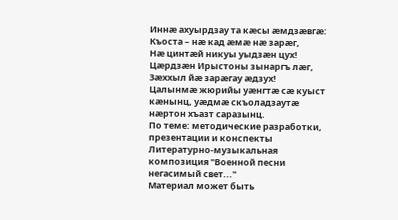Иннæ ахуырдзау та кæсы æмдзæвгæ:
Къоста – нæ кад æмæ нæ зарæг,
Нæ цинтæй никуы уыдзæн цух!
Цæрдзæн Ирыстоны зынаргъ лæг,
Зæххыл йæ зарæгау æдзух!
Цалынмæ жюрийы уæнгтæ сæ куыст кæнынц, уæдмæ скъоладзаутæ нæртон хъазт саразынц.
По теме: методические разработки, презентации и конспекты
Литературно-музыкальная композиция "Военной песни негасимый свет..."
Материал может быть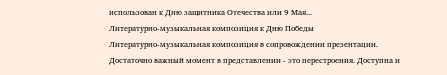использован к Дню защитника Отечества или 9 Мая...
Литературно-музыкальная композиция к Дню Победы
Литературно-музыкальная композиция в сопровождении презентации. Достаточно важный момент в представлении - это перестроения. Доступна и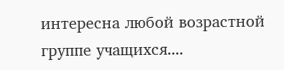интересна любой возрастной группе учащихся....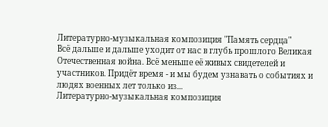Литературно-музыкальная композиция "Память сердца"
Всё дальше и дальше уходит от нас в глубь прошлого Великая Отечественная война. Всё меньше её живых свидетелей и участников. Придёт время - и мы будем узнавать о событиях и людях военных лет только из...
Литературно-музыкальная композиция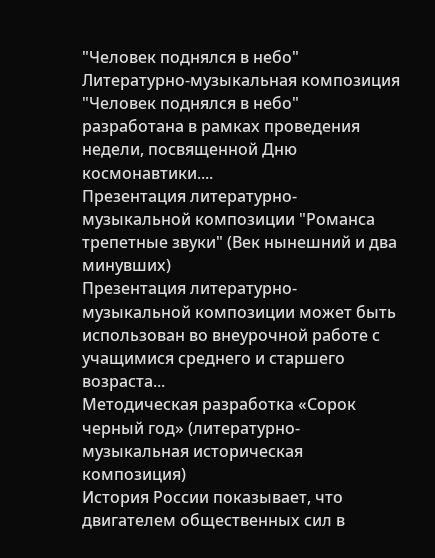"Человек поднялся в небо"
Литературно-музыкальная композиция "Человек поднялся в небо" разработана в рамках проведения недели, посвященной Дню космонавтики....
Презентация литературно-музыкальной композиции "Романса трепетные звуки" (Век нынешний и два минувших)
Презентация литературно-музыкальной композиции может быть использован во внеурочной работе с учащимися среднего и старшего возраста...
Методическая разработка «Сорок черный год» (литературно-музыкальная историческая композиция)
История России показывает, что двигателем общественных сил в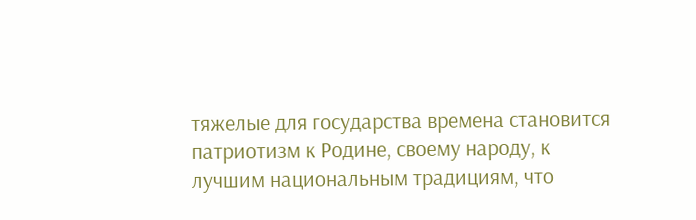тяжелые для государства времена становится патриотизм к Родине, своему народу, к лучшим национальным традициям, что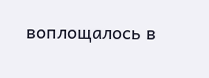воплощалось в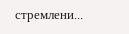стремлени...